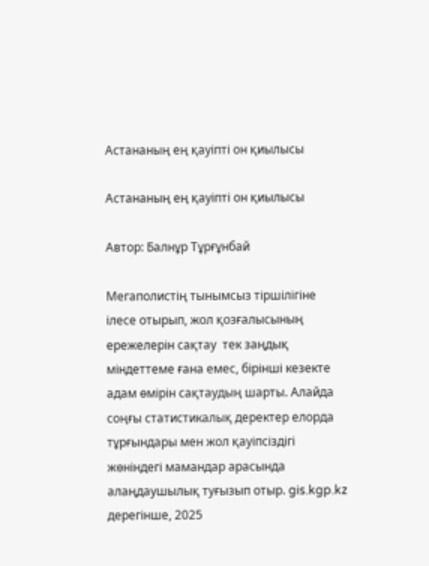Астананың ең қауіпті он қиылысы

Астананың ең қауіпті он қиылысы

Автор: Балнұр Тұрғұнбай

Мегаполистің тынымсыз тіршілігіне ілесе отырып, жол қозғалысының ережелерін сақтау  тек заңдық міндеттеме ғана емес, бірінші кезекте адам өмірін сақтаудың шарты. Алайда соңғы статистикалық деректер елорда тұрғындары мен жол қауіпсіздігі жөніндегі мамандар арасында  алаңдаушылық туғызып отыр. gis.kgp.kz дерегінше, 2025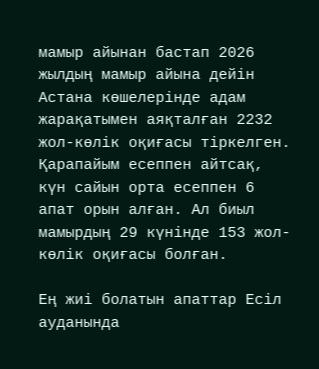мамыр айынан бастап 2026 жылдың мамыр айына дейін Астана көшелерінде адам жарақатымен аяқталған 2232 жол-көлік оқиғасы тіркелген. Қарапайым есеппен айтсақ, күн сайын орта есеппен 6 апат орын алған. Ал биыл мамырдың 29 күнінде 153 жол-көлік оқиғасы болған.

Ең жиі болатын апаттар Есіл ауданында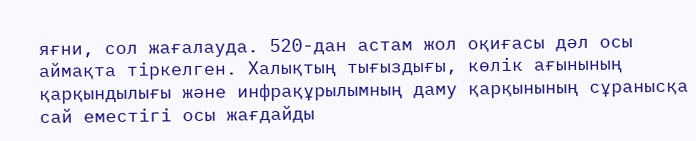яғни, сол жағалауда. 520-дан астам жол оқиғасы дәл осы аймақта тіркелген. Халықтың тығыздығы, көлік ағынының қарқындылығы және инфрақұрылымның даму қарқынының сұранысқа сай еместігі осы жағдайды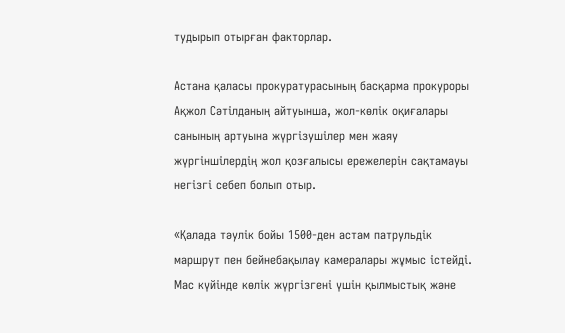тудырып отырған факторлар.

Астана қаласы прокуратурасының басқарма прокуроры Ақжол Сәтілданың айтуынша, жол-көлік оқиғалары санының артуына жүргізушілер мен жаяу жүргіншілердің жол қозғалысы ережелерін сақтамауы негізгі себеп болып отыр.

«Қалада тәулік бойы 1500-ден астам патрульдік маршрут пен бейнебақылау камералары жұмыс істейді. Мас күйінде көлік жүргізгені үшін қылмыстық және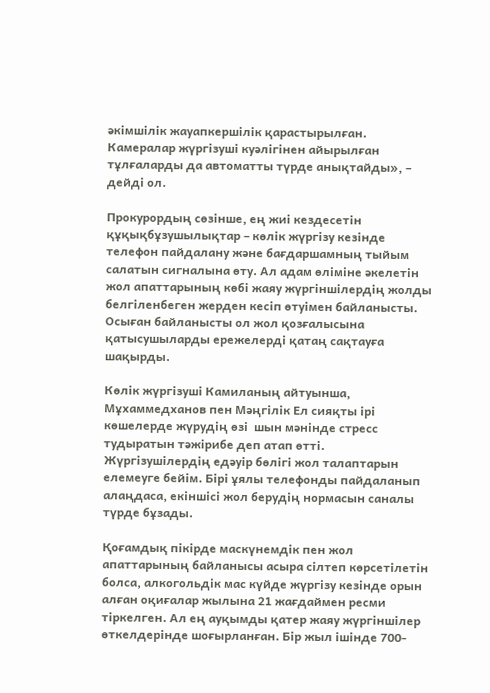әкімшілік жауапкершілік қарастырылған. Камералар жүргізуші куәлігінен айырылған тұлғаларды да автоматты түрде анықтайды», – дейді ол.

Прокурордың сөзінше, ең жиі кездесетін құқықбұзушылықтар – көлік жүргізу кезінде телефон пайдалану және бағдаршамның тыйым салатын сигналына өту. Ал адам өліміне әкелетін жол апаттарының көбі жаяу жүргіншілердің жолды белгіленбеген жерден кесіп өтуімен байланысты. Осыған байланысты ол жол қозғалысына қатысушыларды ережелерді қатаң сақтауға шақырды.

Көлік жүргізуші Камиланың айтуынша, Мұхаммедханов пен Мәңгілік Ел сияқты ірі көшелерде жүрудің өзі  шын мәнінде стресс тудыратын тәжірибе деп атап өтті. Жүргізушілердің едәуір бөлігі жол талаптарын елемеуге бейім. Бірі ұялы телефонды пайдаланып алаңдаса, екіншісі жол берудің нормасын саналы түрде бұзады.

Қоғамдық пікірде маскүнемдік пен жол апаттарының байланысы асыра сілтеп көрсетілетін болса, алкогольдік мас күйде жүргізу кезінде орын алған оқиғалар жылына 21 жағдаймен ресми тіркелген. Ал ең ауқымды қатер жаяу жүргіншілер өткелдерінде шоғырланған. Бір жыл ішінде 700-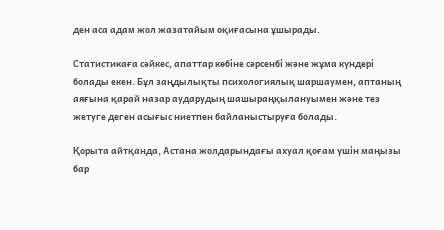ден аса адам жол жазатайым оқиғасына ұшырады.

Статистикаға сәйкес, апаттар көбіне сәрсенбі және жұма күндері болады екен. Бұл заңдылықты психологиялық шаршаумен, аптаның аяғына қарай назар аударудың шашыраңқылануымен және тез жетуге деген асығыс ниетпен байланыстыруға болады.

Қорыта айтқанда, Астана жолдарындағы ахуал қоғам үшін маңызы бар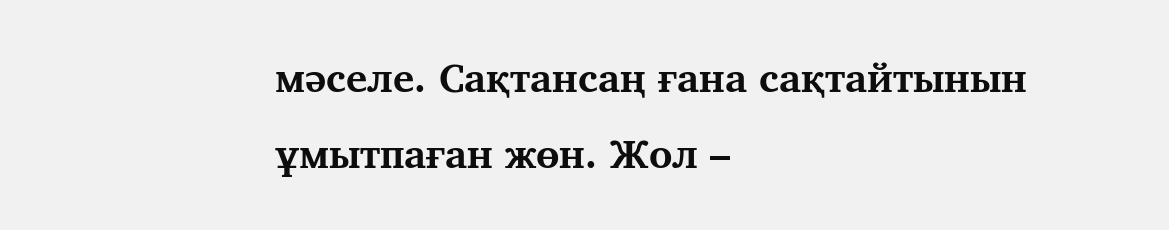мәселе. Сақтансаң ғана сақтайтынын ұмытпаған жөн. Жол –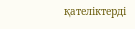қателіктерді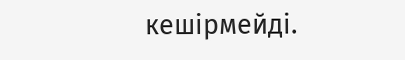кешірмейді.